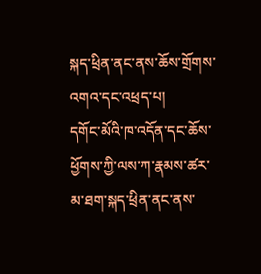སྐད་ཕྲིན་ནང་ནས་ཆོས་གྲོགས་འགའ་དང་འཕྲད་པ།
དགོང་མོའི་ཁ་འདོན་དང་ཆོས་ཕྱོགས་ཀྱི་ལས་ཀ་རྣམས་ཚར་མ་ཐག་སྐད་ཕྲིན་ནང་ནས་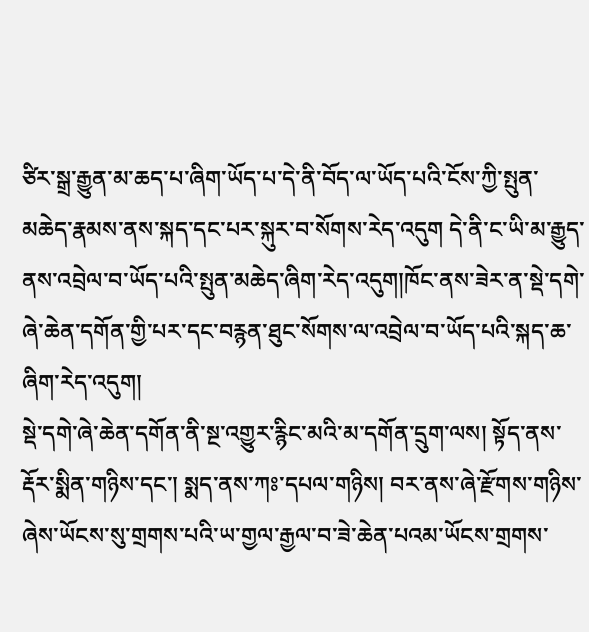ཙིར་སྒྲ་རྒྱུན་མ་ཆད་པ་ཞིག་ཡོད་པ་དེ་ནི་བོད་ལ་ཡོད་པའི་ངོས་ཀྱི་སྤུན་མཆེད་རྣམས་ནས་སྐད་དང་པར་སྐུར་བ་སོགས་རེད་འདུག དེ་ནི་ང་ཡི་མ་རྒྱུད་ནས་འབྲེལ་བ་ཡོད་པའི་སྤུན་མཆེད་ཞིག་རེད་འདུག།ཁོང་ནས་ཟེར་ན་སྡེ་དགེ་ཞེ་ཆེན་དགོན་གྱི་པར་དང་བརྙན་ཐུང་སོགས་ལ་འབྲེལ་བ་ཡོད་པའི་སྐད་ཆ་ཞིག་རེད་འདུག།
སྡེ་དགེ་ཞེ་ཆེན་དགོན་ནི་སྔ་འགྱུར་རྙིང་མའི་མ་དགོན་དྲུག་ལས། སྟོད་ནས་རྡོར་སྨིན་གཉིས་དང་། སྨད་ནས་ཀཿ་དཔལ་གཉིས། བར་ནས་ཞེ་རྫོགས་གཉིས་ཞེས་ཡོངས་སུ་གྲགས་པའི་ཡ་གྱལ་རྒྱལ་བ་ཟེ་ཆེན་པའམ་ཡོངས་གྲགས་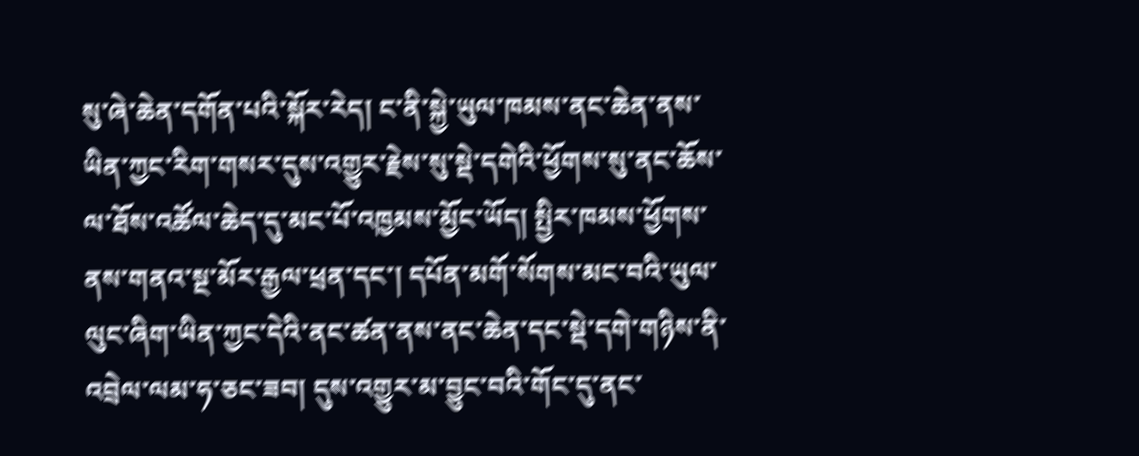སུ་ཞེ་ཆེན་དགོན་པའི་སྐོར་རེད། ང་ནི་སྐྱེ་ཡུལ་ཁམས་ནང་ཆེན་ནས་ཡིན་ཀྱང་རིག་གསར་དུས་འགྱུར་རྗེས་སུ་སྡེ་དགེའི་ཕྱོགས་སུ་ནང་ཆོས་ལ་ཐོས་འཚོལ་ཆེད་དུ་མང་པོ་འཁྱམས་མྱོང་ཡོད། སྤྱིར་ཁམས་ཕྱོགས་ནས་གནའ་སྔ་མོར་རྒྱལ་ཕྲན་དང་། དཔོན་མགོ་སོགས་མང་བའི་ཡུལ་ལུང་ཞིག་ཡིན་ཀྱང་དེའི་ནང་ཚན་ནས་ནང་ཆེན་དང་སྡེ་དགེ་གཉིས་ནི་འབྲེལ་ལམ་ཧ་ཅང་ཟབ། དུས་འགྱུར་མ་བྱུང་བའི་གོང་དུ་ནང་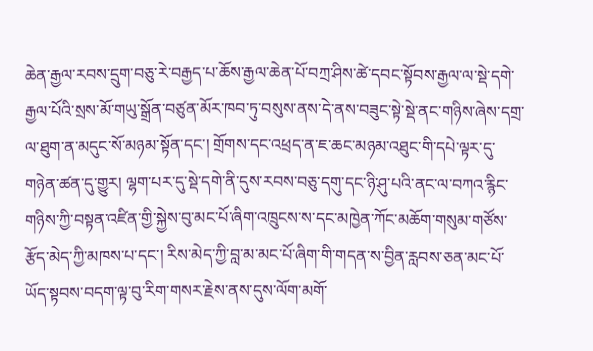ཆེན་རྒྱལ་རབས་དྲུག་བཅུ་རེ་བརྒྱད་པ་ཆོས་རྒྱལ་ཆེན་པོ་བཀྲ་ཤིས་ཚེ་དབང་སྟོབས་རྒྱལ་ལ་སྡེ་དགེ་རྒྱལ་པོའི་སྲས་མོ་གཡུ་སྒྲོན་བཙུན་མོར་ཁབ་ཏུ་བསུས་ནས་དེ་ནས་བཟུང་སྟེ་སྡེ་ནང་གཉིས་ཞེས་དགྲ་ལ་ཐུག་ན་མདུང་སོ་མཉམ་སྟོན་དང་། གྲོགས་དང་འཕྲད་ན་ཇ་ཆང་མཉམ་འཐུང་གི་དཔེ་ལྟར་དུ་གཉེན་ཚན་དུ་གྱུར། ལྷག་པར་དུ་སྡེ་དགེ་ནི་དུས་རབས་བཅུ་དགུ་དང་ཉི་ཤུ་པའི་ནང་ལ་བཀའ་རྙིང་གཉིས་ཀྱི་བསྟན་འཛིན་གྱི་སྐྱེས་བུ་མང་པོ་ཞིག་འཁྲུངས་ས་དང་མཁྱེན་ཀོང་མཆོག་གསུམ་གཙོས་རྩོད་མེད་ཀྱི་མཁས་པ་དང་། རིས་མེད་ཀྱི་བླ་མ་མང་པོ་ཞིག་གི་གདན་ས་བྱིན་རླབས་ཅན་མང་པོ་ཡོད་སྟབས་བདག་ལྟ་བུ་རིག་གསར་རྗེས་ནས་དུས་ལོག་མགོ་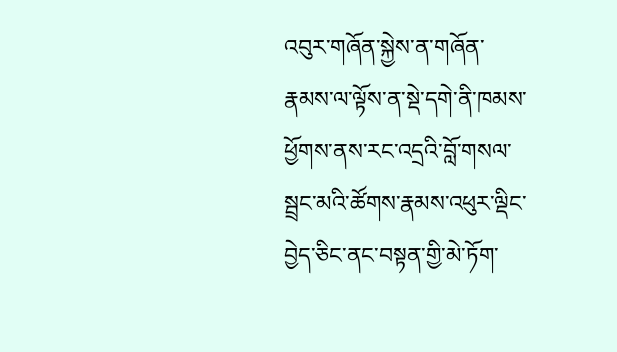འབུར་གཞོན་སྐྱེས་ན་གཞོན་རྣམས་ལ་ལྟོས་ན་སྡེ་དགེ་ནི་ཁམས་ཕྱོགས་ནས་རང་འདྲའི་བློ་གསལ་སྦྲང་མའི་ཚོགས་རྣམས་འཕུར་ལྡིང་བྱེད་ཅིང་ནང་བསྟན་གྱི་མེ་ཏོག་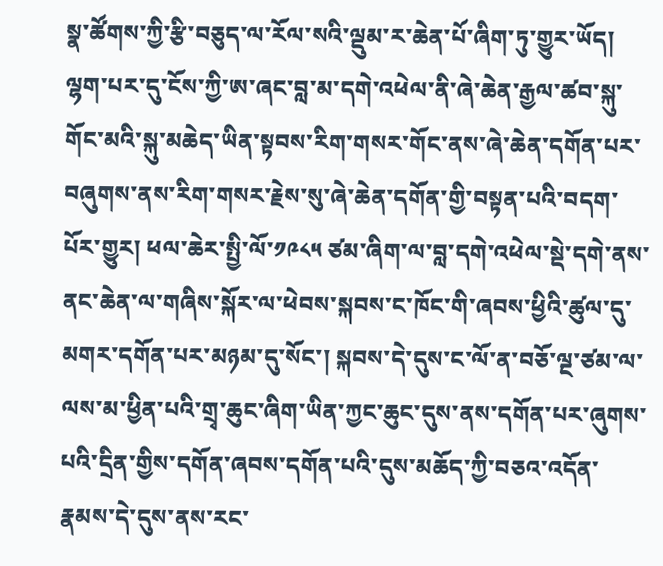སྣ་ཚོགས་ཀྱི་རྩི་བཅུད་ལ་རོལ་སའི་ལྡུམ་ར་ཆེན་པོ་ཞིག་ཏུ་གྱུར་ཡོད།
ལྷག་པར་དུ་ངོས་ཀྱི་ཨ་ཞང་བླ་མ་དགེ་འཕེལ་ནི་ཞེ་ཆེན་རྒྱལ་ཚབ་སྐུ་གོང་མའི་སྐུ་མཆེད་ཡིན་སྟབས་རིག་གསར་གོང་ནས་ཞེ་ཆེན་དགོན་པར་བཞུགས་ནས་རིག་གསར་རྗེས་སུ་ཞེ་ཆེན་དགོན་གྱི་བསྟན་པའི་བདག་པོར་གྱུར། ཕལ་ཆེར་སྤྱི་ལོ་༡༩༨༥ ཙམ་ཞིག་ལ་བླ་དགེ་འཕེལ་སྡེ་དགེ་ནས་ནང་ཆེན་ལ་གཞིས་སྐོར་ལ་ཕེབས་སྐབས་ང་ཁོང་གི་ཞབས་ཕྱིའི་ཚུལ་དུ་མགར་དགོན་པར་མཉམ་དུ་སོང་། སྐབས་དེ་དུས་ང་ལོ་ན་བཅོ་ལྔ་ཙམ་ལ་ལས་མ་ཕྱིན་པའི་གྲྭ་ཆུང་ཞིག་ཡིན་ཀྱང་ཆུང་དུས་ནས་དགོན་པར་ཞུགས་པའི་དྲིན་གྱིས་དགོན་ཞབས་དགོན་པའི་དུས་མཆོད་ཀྱི་བཅའ་འདོན་རྣམས་དེ་དུས་ནས་རང་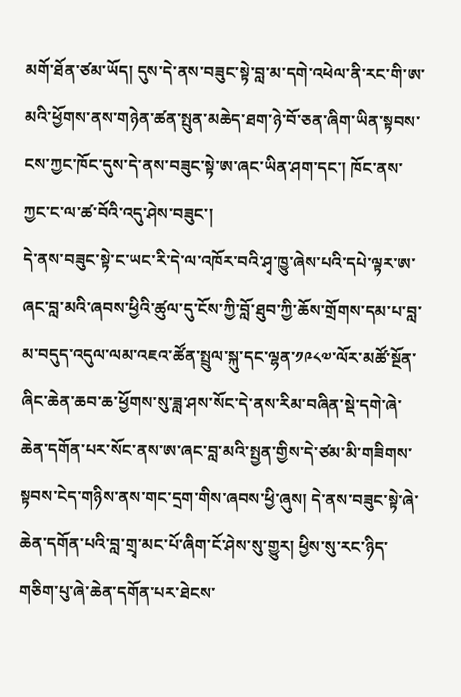མགོ་ཐོན་ཙམ་ཡོད། དུས་དེ་ནས་བཟུང་སྟེ་བླ་མ་དགེ་འཕེལ་ནི་རང་གི་ཨ་མའི་ཕྱོགས་ནས་གཉེན་ཚན་སྤུན་མཆེད་ཐག་ཉེ་བོ་ཅན་ཞིག་ཡིན་སྟབས་ངས་ཀྱང་ཁོང་དུས་དེ་ནས་བཟུང་སྟེ་ཨ་ཞང་ཡིན་ཤག་དང་། ཁོང་ནས་ཀྱང་ང་ལ་ཚ་བོའི་འདུ་ཤེས་བཟུང་།
དེ་ནས་བཟུང་སྟེ་ང་ཡང་རི་དེ་ལ་འཁོར་བའི་ཤྭ་ཁྱུ་ཞེས་པའི་དཔེ་ལྟར་ཨ་ཞང་བླ་མའི་ཞབས་ཕྱིའི་ཚུལ་དུ་ངོས་ཀྱི་བློ་ཐུབ་ཀྱི་ཆོས་གྲོགས་དམ་པ་བླ་མ་བདུད་འདུལ་ལམ་འཇའ་ཚོན་སྤྲུལ་སྐུ་དང་ལྷན་༡༩༨༧་ལོར་མཚོ་སྔོན་ཞིང་ཆེན་ཆབ་ཆ་ཕྱོགས་སུ་ཟླ་ཤས་སོང་དེ་ནས་རིམ་བཞིན་སྡེ་དགེ་ཞེ་ཆེན་དགོན་པར་སོང་ནས་ཨ་ཞང་བླ་མའི་སྤྱན་གྱིས་དེ་ཙམ་མི་གཟིགས་སྟབས་ངེད་གཉིས་ནས་གང་དྲག་གིས་ཞབས་ཕྱི་ཞུས། དེ་ནས་བཟུང་སྟེ་ཞེ་ཆེན་དགོན་པའི་བླ་གྲྭ་མང་པོ་ཞིག་ངོ་ཤེས་སུ་གྱུར། ཕྱིས་སུ་རང་ཉིད་གཅིག་པུ་ཞེ་ཆེན་དགོན་པར་ཐེངས་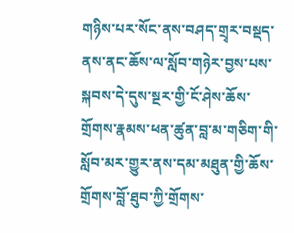གཉིས་པར་སོང་ནས་བཤད་གྲྭར་བསྡད་ནས་ནང་ཆོས་ལ་སློབ་གཉེར་བྱས་པས་སྐབས་དེ་དུས་སྔར་གྱི་ངོ་ཤེས་ཆོས་གྲོགས་རྣམས་ཕན་ཚུན་བླ་མ་གཅིག་གི་སློབ་མར་གྱུར་ནས་དམ་མཐུན་གྱི་ཆོས་གྲོགས་བློ་ཐུབ་ཀྱི་གྲོགས་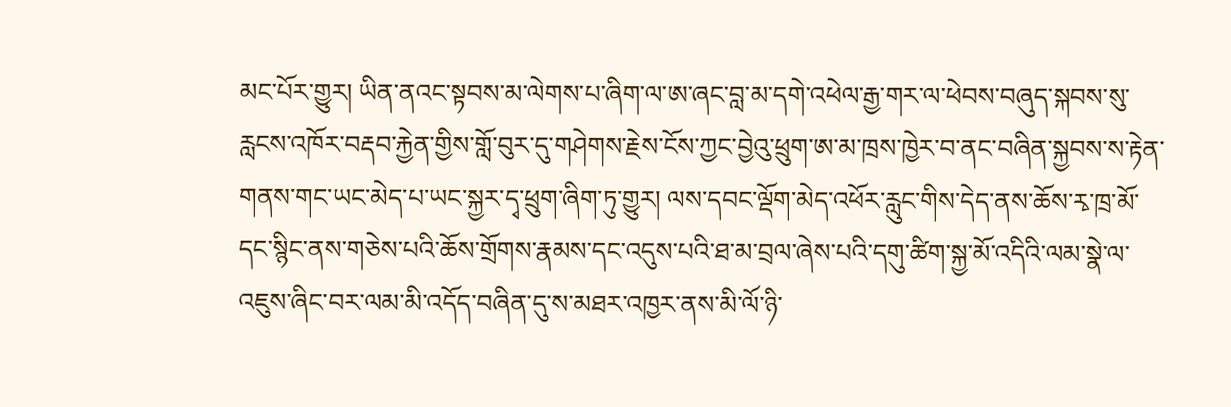མང་པོར་གྱུར། ཡིན་ནའང་སྟབས་མ་ལེགས་པ་ཞིག་ལ་ཨ་ཞང་བླ་མ་དགེ་འཕེལ་རྒྱ་གར་ལ་ཕེབས་བཞུད་སྐབས་སུ་རླངས་འཁོར་བརྡབ་རྐྱེན་གྱིས་གློ་བུར་དུ་གཤེགས་རྗེས་ངོས་ཀྱང་བྱེའུ་ཕྲུག་ཨ་མ་ཁྲས་ཁྱེར་བ་ནང་བཞིན་སྐྱབས་ས་རྟེན་གནས་གང་ཡང་མེད་པ་ཡང་སྐྱར་དྭ་ཕྲུག་ཞིག་ཏུ་གྱུར། ལས་དབང་ལྡོག་མེད་འཕོར་རླུང་གིས་དེད་ནས་ཆོས་རྭ་ཁྲ་མོ་དང་སྙིང་ནས་གཅེས་པའི་ཆོས་གྲོགས་རྣམས་དང་འདུས་པའི་ཐ་མ་བྲལ་ཞེས་པའི་དགུ་ཚིག་སྐྱ་མོ་འདིའི་ལམ་སྣེ་ལ་འཇུས་ཞིང་བར་ལམ་མི་འདོད་བཞིན་དུ་ས་མཐར་འཁྱར་ནས་མི་ལོ་ཉི་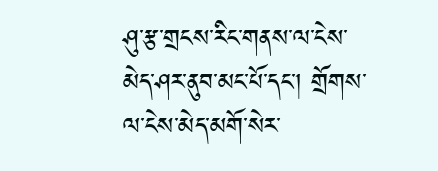ཤུ་རྩ་གྲངས་རིང་གནས་ལ་ངེས་མེད་ཤར་ནུབ་མང་པོ་དང་། གྲོགས་ལ་ངེས་མེད་མགོ་སེར་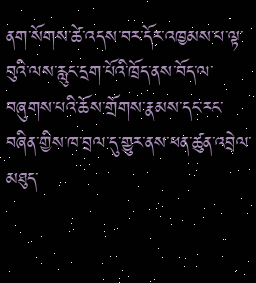ནག་སོགས་ཚེ་འདས་བར་དོར་འཁྱམས་པ་ལྟ་བུའི་ལས་རླུང་དྲག་པོའི་ཁྲོད་ནས་བོད་ལ་བཞུགས་པའི་ཆོས་གྲོགས་རྣམས་དང་རང་བཞིན་གྱིས་ཁ་བྲལ་དུ་གྱུར་ནས་ཕན་ཚུན་འབྲེལ་མཐུད་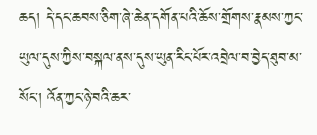ཆད། དེ་དང་ཆབས་ཅིག་ཞེ་ཆེན་དགོན་པའི་ཆོས་གྲོགས་རྣམས་ཀྱང་ཡུལ་དུས་ཀྱིས་བསྐལ་ནས་དུས་ཡུན་རིང་པོར་འབྲེལ་བ་བྱེད་ཐུབ་མ་སོང་། འོན་ཀྱང་ཉེ་བའི་ཆར་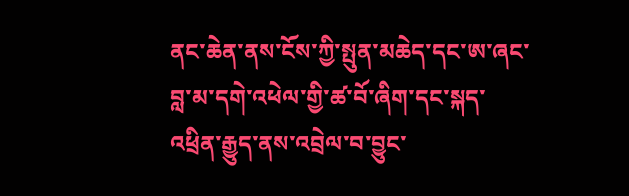ནང་ཆེན་ནས་ངོས་ཀྱི་སྤུན་མཆེད་དང་ཨ་ཞང་བླ་མ་དགེ་འཕེལ་གྱི་ཚ་བོ་ཞིག་དང་སྐད་འཕྲིན་རྒྱུད་ནས་འབྲེལ་བ་བྱུང་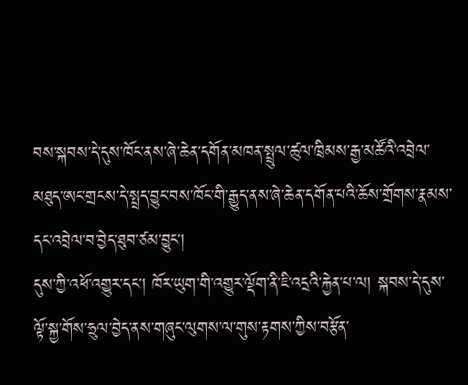བས་སྐབས་དེ་དུས་ཁོང་ནས་ཞེ་ཆེན་དགོན་མཁན་སྤྲུལ་ཚུལ་ཁྲིམས་རྒྱ་མཚོའི་འབྲེལ་མཐུད་ཨང་གྲངས་དེ་སྤྲད་བྱུང་བས་ཁོང་གི་རྒྱུད་ནས་ཞེ་ཆེན་དགོན་པའི་ཆོས་གྲོགས་རྣམས་དང་འབྲེལ་བ་བྱེད་ཐུབ་ཙམ་བྱུང་།
དུས་ཀྱི་འཕོ་འགྱུར་དང་། ཁོར་ཡུག་གི་འགྱུར་ལྡོག་ནི་ཇི་འདྲའི་རྐྱེན་པ་ལ། སྐབས་དེ་དུས་ལྟོ་སྐྱ་གོས་ཧྲུལ་བྱེད་ནས་གཞུང་ལུགས་ལ་གུས་རྟགས་ཀྱིས་བརྩོན་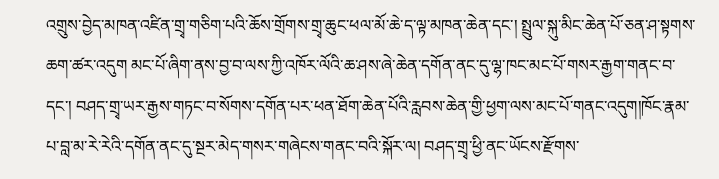འགྲུས་བྱེད་མཁན་འཛིན་གྲྭ་གཅིག་པའི་ཆོས་གྲོགས་གྲྭ་ཆུང་ཕལ་མོ་ཆེ་ད་ལྟ་མཁན་ཆེན་དང་། སྤྲུལ་སྐུ་མིང་ཆེན་པོ་ཅན་ཤ་སྟགས་ཆག་ཚར་འདུག མང་པོ་ཞིག་ནས་བྱ་བ་ལས་ཀྱི་འཁོར་ལོའི་ཆ་ཤས་ཞེ་ཆེན་དགོན་ནང་དུ་ལྷ་ཁང་མང་པོ་གསར་རྒྱག་གནང་བ་དང་། བཤད་གྲྭ་ཡར་རྒྱས་གཏང་བ་སོགས་དགོན་པར་ཕན་ཐོག་ཆེན་པོའི་རླབས་ཆེན་གྱི་ཕྱག་ལས་མང་པོ་གནང་འདུག།ཁོང་རྣམ་པ་བླ་མ་རེ་རེའི་དགོན་ནང་དུ་སྔར་མེད་གསར་གཞེངས་གནང་བའི་སྐོར་ལ། བཤད་གྲྭ་ཕྱི་ནང་ཡོངས་རྫོགས་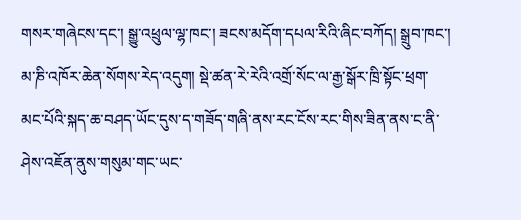གསར་གཞེངས་དང་། སྒྱུ་འཕྲུལ་ལྷ་ཁང་། ཟངས་མདོག་དཔལ་རིའི་ཞིང་བཀོད། སྒྲུབ་ཁང་། མ་ཎི་འཁོར་ཆེན་སོགས་རེད་འདུག། སྡེ་ཚན་རེ་རེའི་འགྲོ་སོང་ལ་རྒྱ་སྒོར་ཁྲི་སྟོང་ཕྲག་མང་པོའི་སྐད་ཆ་བཤད་ཡོང་དུས་ད་གཟོད་གཞི་ནས་རང་ངོས་རང་གིས་ཟིན་ནས་ང་ནི་ཤེས་འཇོན་ནུས་གསུམ་གང་ཡང་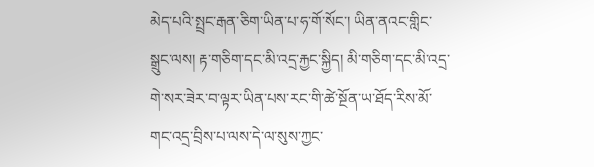མེད་པའི་སྤྲང་རྒན་ཅིག་ཡིན་པ་ཧ་གོ་སོང་། ཡིན་ནའང་གླིང་སྒྲུང་ལས། རྟ་གཅིག་དང་མི་འདྲ་རྐྱང་སྐྱིད། མི་གཅིག་དང་མི་འདྲ་གེ་སར་ཟེར་བ་ལྟར་ཡིན་པས་རང་གི་ཚེ་སྔོན་ཡ་ཐོད་རིས་མོ་གང་འདྲ་བྲིས་པ་ལས་དེ་ལ་སུས་ཀྱང་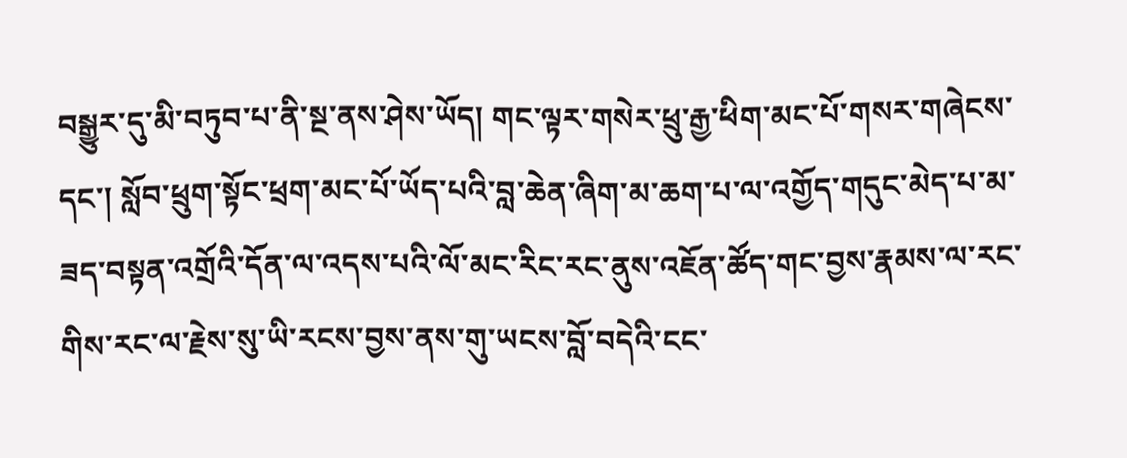བསྒྱུར་དུ་མི་བཏུབ་པ་ནི་སྔ་ནས་ཤེས་ཡོད། གང་ལྟར་གསེར་ཕྲུ་རྒྱ་ཕིག་མང་པོ་གསར་གཞེངས་དང་། སློབ་ཕྲུག་སྟོང་ཕྲག་མང་པོ་ཡོད་པའི་བླ་ཆེན་ཞིག་མ་ཆག་པ་ལ་འགྱོད་གདུང་མེད་པ་མ་ཟད་བསྟན་འགྲོའི་དོན་ལ་འདས་པའི་ལོ་མང་རིང་རང་ནུས་འཇོན་ཚོད་གང་བྱས་རྣམས་ལ་རང་གིས་རང་ལ་རྗེས་སུ་ཡི་རངས་བྱས་ནས་གུ་ཡངས་བློ་བདེའི་ངང་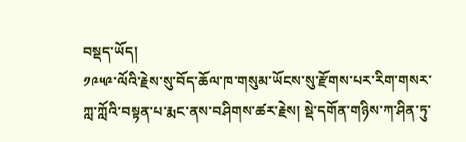བསྡད་ཡོད།
༡༩༥༩་ལོའི་རྗེས་སུ་བོད་ཆོལ་ཁ་གསུམ་ཡོངས་སུ་རྫོགས་པར་རིག་གསར་ཀླ་ཀློའི་བསྟན་པ་རྨང་ནས་བཤིགས་ཚར་རྗེས། སྡེ་དགོན་གཉིས་ཀ་ཤིན་ཏུ་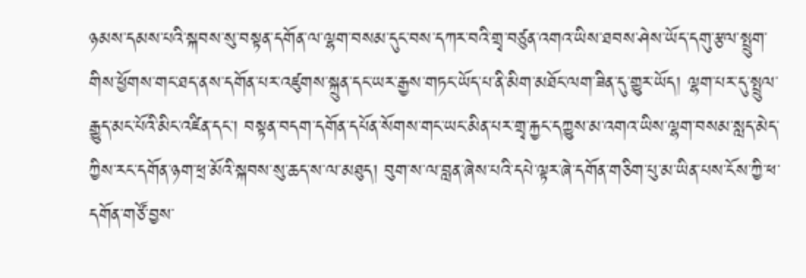ཉམས་དམས་པའི་སྐབས་སུ་བསྟན་དགོན་ལ་ལྷག་བསམ་དུང་བས་དཀར་བའི་གྲྭ་བཙུན་འགའ་ཡིས་ཐབས་ཤེས་ཡོད་དགུ་རྩལ་སྤྲུག་གིས་ཕྱོགས་གང་ཐད་ནས་དགོན་པར་འཛུགས་སྐྲུན་དང་ཡར་རྒྱས་གཏང་ཡོད་པ་ནི་མིག་མཐོང་ལག་ཟིན་དུ་གྱུར་ཡོད། ལྷག་པར་དུ་སྤྲུལ་རྒྱུད་མང་པོའི་མིང་འཛིན་དང་། བསྟན་བདག་དགོན་དཔོན་སོགས་གང་ཡང་མིན་པར་གྲྭ་རྐྱང་དཀྱུས་མ་འགའ་ཡིས་ལྷག་བསམ་སླད་མེད་ཀྱིས་རང་དགོན་ཉག་ཕྲ་མོའི་སྐབས་སུ་ཆད་ས་ལ་མཐུད། བུག་ས་ལ་བླན་ཞེས་པའི་དཔེ་ལྟར་ཞེ་དགོན་གཅིག་པུ་མ་ཡིན་པས་ངོས་ཀྱི་ཕ་དགོན་གཙོ་བྱས་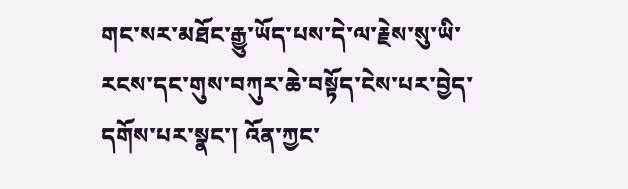གང་སར་མཐོང་རྒྱུ་ཡོད་པས་དེ་ལ་རྗེས་སུ་ཡི་རངས་དང་གུས་བཀུར་ཆེ་བསྟོད་ངེས་པར་བྱེད་དགོས་པར་སྣང་། འོན་ཀྱང་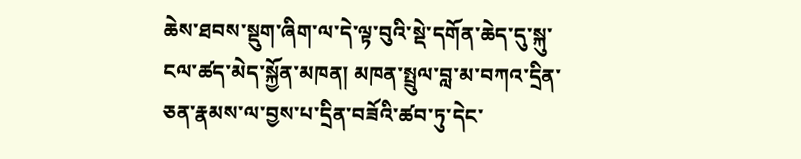ཆེས་ཐབས་སྡུག་ཞིག་ལ་དེ་ལྟ་བུའི་སྡེ་དགོན་ཆེད་དུ་སྐུ་ངལ་ཚད་མེད་སྐྱོན་མཁན། མཁན་སྤྲུལ་བླ་མ་བཀའ་དྲིན་ཅན་རྣམས་ལ་བྱས་པ་དྲིན་བཟོའི་ཚབ་ཏུ་དེང་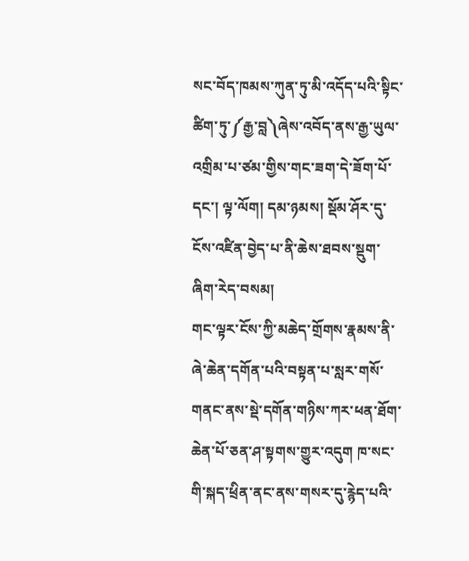སང་བོད་ཁམས་ཀུན་ཏུ་མི་འདོད་པའི་སྟིང་ཚིག་ཏུ་༼རྒྱ་བླ༽ཞེས་འབོད་ནས་རྒྱ་ཡུལ་འགྲིམ་པ་ཙམ་གྱིས་གང་ཟག་དེ་ཟོག་པོ་དང་། ལྟ་ལོག། དམ་ཉམས། སྡོམ་ཤོར་དུ་ངོས་འཛིན་བྱེད་པ་ནི་ཆེས་ཐབས་སྡུག་ཞིག་རེད་བསམ།
གང་ལྟར་ངོས་ཀྱི་མཆེད་གྲོགས་རྣམས་ནི་ཞེ་ཆེན་དགོན་པའི་བསྟན་པ་སླར་གསོ་གནང་ནས་སྡེ་དགོན་གཉིས་ཀར་ཕན་ཐོག་ཆེན་པོ་ཅན་ཤ་སྟགས་གྱུར་འདུག ཁ་སང་གི་སྐད་ཕྲིན་ནང་ནས་གསར་དུ་རྙེད་པའི་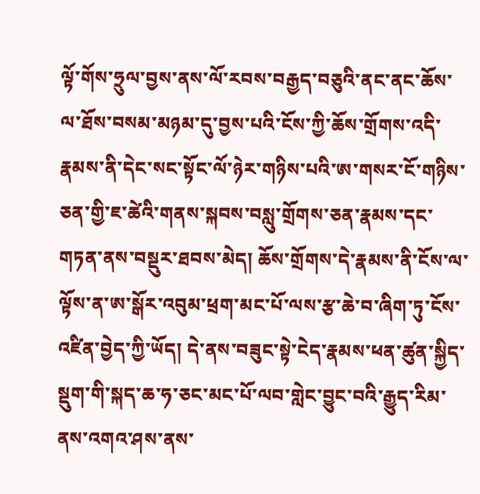ལྟོ་གོས་ཧྲུལ་བྱས་ནས་ལོ་རབས་བརྒྱད་བཅུའི་ནང་ནང་ཆོས་ལ་ཐོས་བསམ་མཉམ་དུ་བྱས་པའི་ངོས་ཀྱི་ཆོས་གྲོགས་འདི་རྣམས་ནི་དེང་སང་སྟོང་ལོ་ཉེར་གཉིས་པའི་ཨ་གསར་ངོ་གཉིས་ཅན་གྱི་ཇ་ཚེའི་གནས་སྐབས་བསླུ་གྲོགས་ཅན་རྣམས་དང་གཏན་ནས་བསྡུར་ཐབས་མེད། ཆོས་གྲོགས་དེ་རྣམས་ནི་ངོས་ལ་ལྟོས་ན་ཨ་སྒོར་འབུམ་ཕྲག་མང་པོ་ལས་རྩ་ཆེ་བ་ཞིག་ཏུ་ངོས་འཛིན་བྱེད་ཀྱི་ཡོད། དེ་ནས་བཟུང་སྟེ་ངེད་རྣམས་ཕན་ཚུན་སྐྱིད་སྡུག་གི་སྐད་ཆ་ཧ་ཅང་མང་པོ་ལབ་གླེང་བྱུང་བའི་རྒྱུད་རིམ་ནས་འགའ་ཤས་ནས་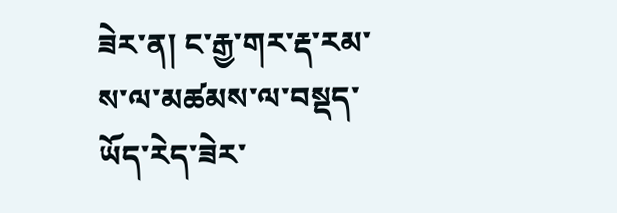ཟེར་ན། ང་རྒྱ་གར་རྡ་རམ་ས་ལ་མཚམས་ལ་བསྡད་ཡོད་རེད་ཟེར་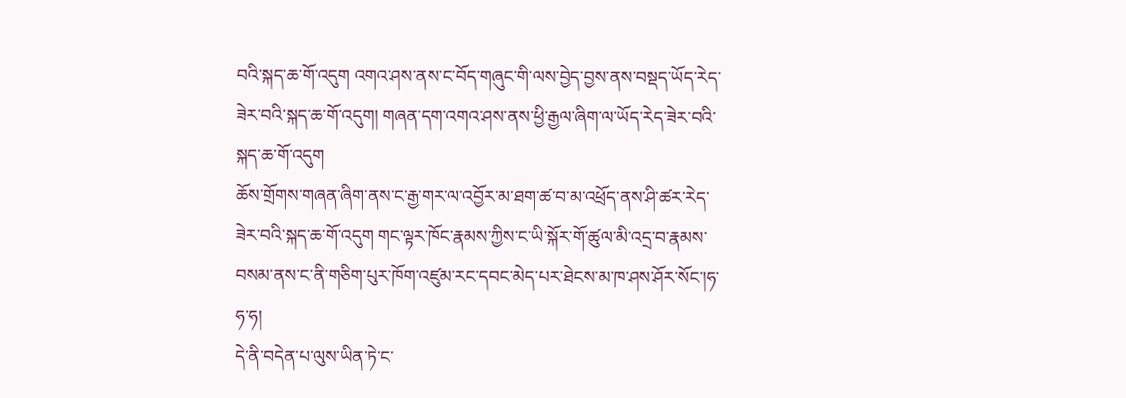བའི་སྐད་ཆ་གོ་འདུག འགའ་ཤས་ནས་ང་བོད་གཞུང་གི་ལས་བྱེད་བྱས་ནས་བསྡད་ཡོད་རེད་ཟེར་བའི་སྐད་ཆ་གོ་འདུག། གཞན་དག་འགའ་ཤས་ནས་ཕྱི་རྒྱལ་ཞིག་ལ་ཡོད་རེད་ཟེར་བའི་སྐད་ཆ་གོ་འདུག
ཆོས་གྲོགས་གཞན་ཞིག་ནས་ང་རྒྱ་གར་ལ་འབྱོར་མ་ཐག་ཚ་བ་མ་འཕྲོད་ནས་ཤི་ཚར་རེད་ཟེར་བའི་སྐད་ཆ་གོ་འདུག གང་ལྟར་ཁོང་རྣམས་ཀྱིས་ང་ཡི་སྐོར་གོ་ཚུལ་མི་འདྲ་བ་རྣམས་བསམ་ནས་ང་ནི་གཅིག་པུར་ཁོག་འཛུམ་རང་དབང་མེད་པར་ཐེངས་མ་ཁ་ཤས་ཤོར་སོང་།ཧ་ཧ་ཧ།
དེ་ནི་བདེན་པ་ལུས་ཡིན་ཏེ་ང་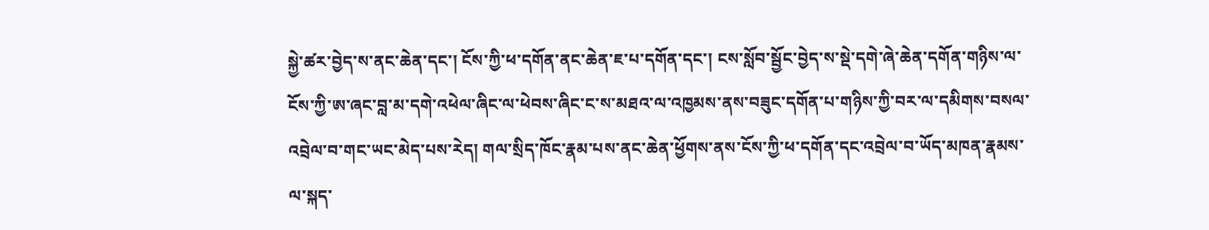སྐྱེ་ཚར་བྱེད་ས་ནང་ཆེན་དང་། ངོས་ཀྱི་ཕ་དགོན་ནང་ཆེན་ཇ་པ་དགོན་དང་། ངས་སློབ་སྦྱོང་བྱེད་ས་སྡེ་དགེ་ཞེ་ཆེན་དགོན་གཉིས་ལ་ངོས་ཀྱི་ཨ་ཞང་བླ་མ་དགེ་འཕེལ་ཞིང་ལ་ཕེབས་ཞིང་ང་ས་མཐའ་ལ་འཁྱམས་ནས་བཟུང་དགོན་པ་གཉིས་ཀྱི་བར་ལ་དམིགས་བསལ་འབྲེལ་བ་གང་ཡང་མེད་པས་རེད། གལ་སྲིད་ཁོང་རྣམ་པས་ནང་ཆེན་ཕྱོགས་ནས་ངོས་ཀྱི་ཕ་དགོན་དང་འབྲེལ་བ་ཡོད་མཁན་རྣམས་ལ་སྐད་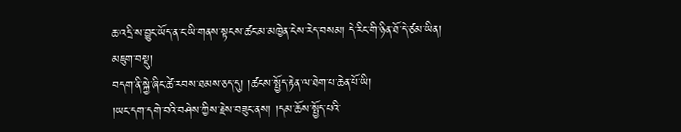ཆ་འདྲི་ས་བྱུང་ཡོད་ན་ང་ཡི་གནས་སྟངས་ཚང་མ་མཁྱེན་ངེས་རེད་བསམ། དེ་རིང་གི་ཉིན་ཐོ་དེ་ཙམ་ཡིན།
མཇུག་བསྡུ།
བདག་ནི་སྐྱེ་ཞིང་ཚེ་རབས་ཐམས་ཅད་དུ། །ཚངས་སྤྱོད་རྟེན་ལ་ཐེག་པ་ཆེན་པོ་ཡི།
།ཡང་དག་དགེ་བའི་བཤེས་ཀྱིས་རྗེས་བཟུང་ནས། །དམ་ཆོས་སྤྱོད་པའི་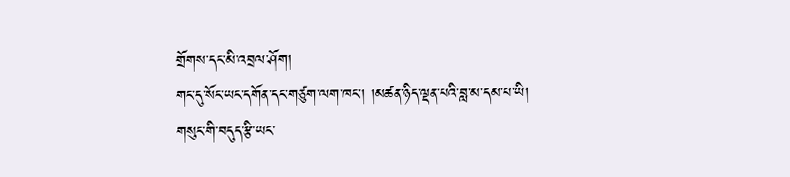གྲོགས་དང་མི་འབྲལ་ཤོག།
གང་དུ་སོང་ཡང་དགོན་དང་གཙུག་ལག་ཁང་། །མཚན་ཉིད་ལྡན་པའི་བླ་མ་དམ་པ་ཡི།
གསུང་གི་བདུད་རྩི་ཡང་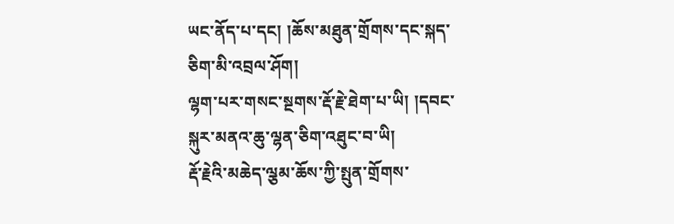ཡང་ནོད་པ་དང། །ཆོས་མཐུན་གྲོགས་དང་སྐད་ཅིག་མི་འབྲལ་ཤོག།
ལྷག་པར་གསང་སྔགས་རྡོ་རྗེ་ཐེག་པ་ཡི། །དབང་སྐུར་མནའ་ཆུ་ལྷན་ཅིག་འཐུང་བ་ཡི།
རྡོ་རྗེའི་མཆེད་ལྕམ་ཆོས་ཀྱི་སྤུན་གྲོགས་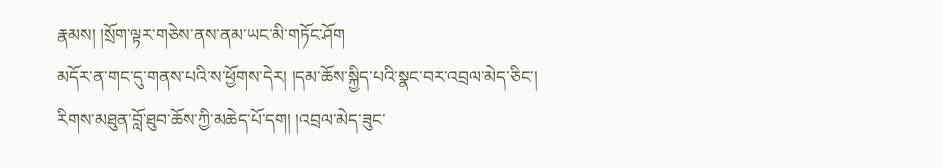རྣམས། །སྲོག་ལྟར་གཅེས་ནས་ནམ་ཡང་མི་གཏོང་ཤོག
མདོར་ན་གང་དུ་གནས་པའི་ས་ཕྱོགས་དེར། །དམ་ཆོས་སྐྱིད་པའི་སྣང་བར་འབྲལ་མེད་ཅིང་།
རིགས་མཐུན་བློ་ཐུབ་ཆོས་ཀྱི་མཆེད་པོ་དག། །འབྲལ་མེད་ཟུང་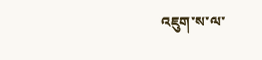འཇུག་ས་ལ་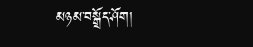མཉམ་བསྒྲོད་ཤོག།